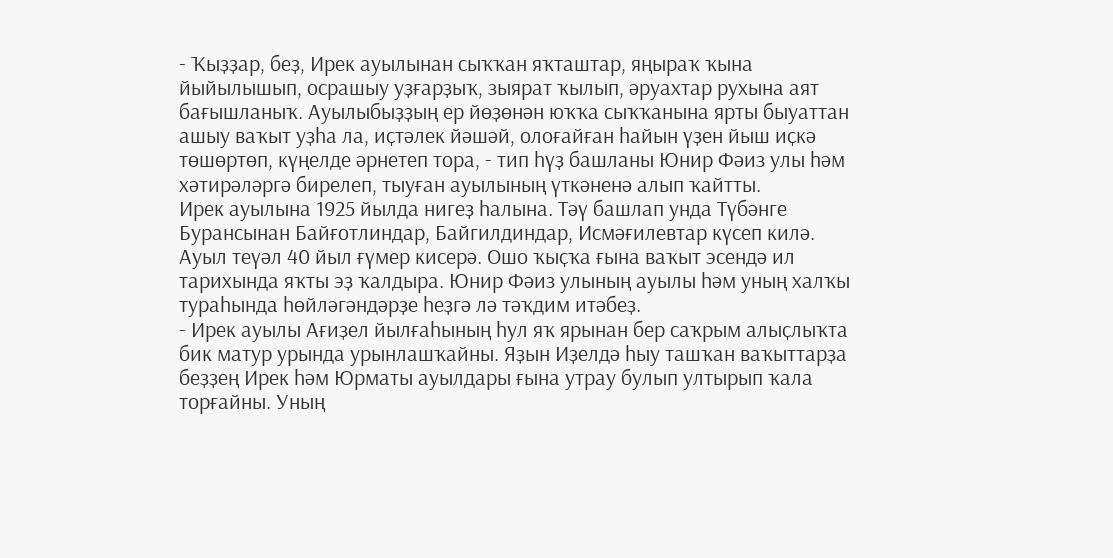- Ҡыҙҙар, беҙ, Ирек ауылынан сыҡҡан яҡташтар, яңыраҡ ҡына йыйылышып, осрашыу уҙғарҙыҡ, зыярат ҡылып, әруахтар рухына аят бағышланыҡ. Ауылыбыҙҙың ер йөҙөнән юҡҡа сыҡҡанына ярты быуаттан ашыу ваҡыт уҙһа ла, иҫтәлек йәшәй, олоғайған һайын үҙен йыш иҫкә төшөртөп, күңелде әрнетеп тора, - тип һүҙ башланы Юнир Фәиз улы һәм хәтирәләргә бирелеп, тыуған ауылының үткәненә алып ҡайтты.
Ирек ауылына 1925 йылда нигеҙ һалына. Тәү башлап унда Түбәнге Бурансынан Байғотлиндар, Байгилдиндар, Исмәғилевтар күсеп килә. Ауыл теүәл 40 йыл ғүмер кисерә. Ошо ҡыҫҡа ғына ваҡыт эсендә ил тарихында яҡты эҙ ҡалдыра. Юнир Фәиз улының ауылы һәм уның халҡы тураһында һөйләгәндәрҙе һеҙгә лә тәҡдим итәбеҙ.
- Ирек ауылы Ағиҙел йылғаһының һул яҡ ярынан бер саҡрым алыҫлыҡта бик матур урында урынлашҡайны. Яҙын Иҙелдә һыу ташҡан ваҡыттарҙа беҙҙең Ирек һәм Юрматы ауылдары ғына утрау булып ултырып ҡала торғайны. Уның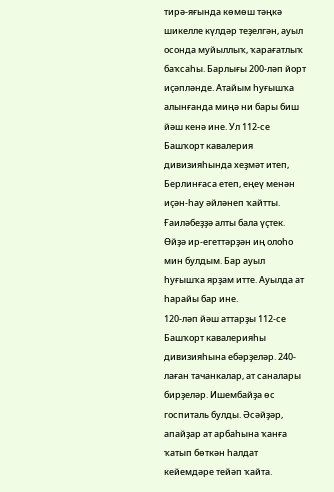тирә-яғында көмөш тәңкә шикелле күлдәр теҙелгән, ауыл осонда муйыллыҡ, ҡарағатлыҡ баҡсаһы. Барлығы 200-ләп йорт иҫәпләнде. Атайым һуғышҡа алынғанда миңә ни бары биш йәш кенә ине. Ул 112-се Башҡорт кавалерия дивизияһында хеҙмәт итеп, Берлинғаса етеп, еңеү менән иҫән-һау әйләнеп ҡайтты. Ғаиләбеҙҙә алты бала үҫтек. Өйҙә ир-егеттәрҙән иң олоһо мин булдым. Бар ауыл һуғышҡа ярҙам итте. Ауылда ат һарайы бар ине.
120-ләп йәш аттарҙы 112-се Башҡорт кавалерияһы дивизияһына ебәрҙеләр. 240-лаған тачанкалар, ат саналары бирҙеләр. Ишембайҙа өс госпиталь булды. Әсәйҙәр, апайҙар ат арбаһына ҡанға ҡатып бөткән һалдат кейемдәре тейәп ҡайта.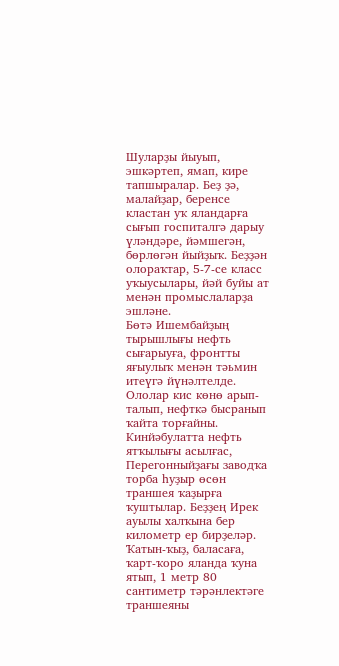Шуларҙы йыуып, эшкәртеп, ямап, кире тапшыралар. Беҙ ҙә, малайҙар, беренсе кластан уҡ яландарға сығып госпиталгә дарыу үләндәре, йәмшегән, бөрлөгән йыйҙыҡ. Беҙҙән олораҡтар, 5-7-се класс уҡыусылары, йәй буйы ат менән промыслаларҙа эшләне.
Бөтә Ишембайҙың тырышлығы нефть сығарыуға, фронтты яғыулыҡ менән тәьмин итеүгә йүнәлтелде. Ололар кис көнө арып-талып, нефткә бысранып ҡайта торғайны. Кинйәбулатта нефть ятҡылығы асылғас, Перегонныйҙағы заводҡа торба һуҙыр өсөн траншея ҡаҙырға ҡуштылар. Беҙҙең Ирек ауылы халҡына бер километр ер бирҙеләр. Ҡатын-ҡыҙ, баласаға, ҡарт-ҡоро яланда ҡуна ятып, 1 метр 80 сантиметр тәрәнлектәге траншеяны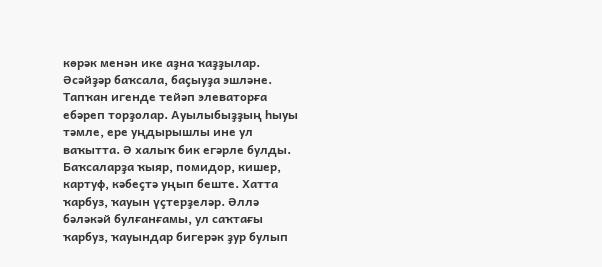көрәк менән ике аҙна ҡаҙҙылар.
Әсәйҙәр баҡсала, баҫыуҙа эшләне. Тапҡан игенде тейәп элеваторға ебәреп торҙолар. Ауылыбыҙҙың һыуы тәмле, ере уңдырышлы ине ул ваҡытта. Ә халыҡ бик егәрле булды. Баҡсаларҙа ҡыяр, помидор, кишер, картуф, кәбеҫтә уңып беште. Хатта ҡарбуз, ҡауын үҫтерҙеләр. Әллә бәләкәй булғанғамы, ул саҡтағы ҡарбуз, ҡауындар бигерәк ҙур булып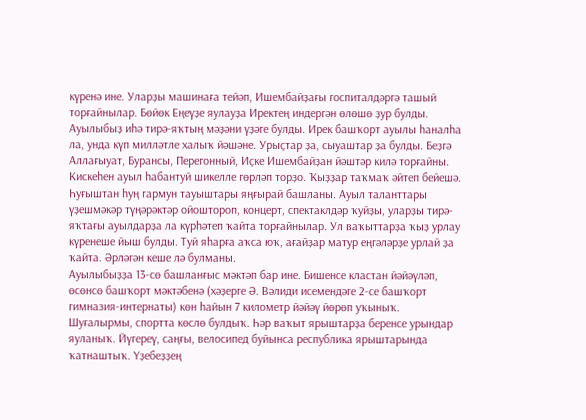күренә ине. Уларҙы машинаға тейәп, Ишембайҙағы госпиталдәргә ташый торғайнылар. Бөйөк Еңеүҙе яулауҙа Иректең индергән өлөшө ҙур булды.
Ауылыбыҙ иһә тирә-яҡтың мәҙәни үҙәге булды. Ирек башҡорт ауылы һаналһа ла, унда күп милләтле халыҡ йәшәне. Урыҫтар ҙа, сыуаштар ҙа булды. Беҙгә Аллағыуат, Бурансы, Перегонный, Иҫке Ишембайҙан йәштәр килә торғайны. Кискеһен ауыл һабантуй шикелле гөрләп торҙо. Ҡыҙҙар таҡмаҡ әйтеп бейешә. Һуғыштан һуң гармун тауыштары яңғырай башланы. Ауыл таланттары үҙешмәкәр түңәрәктәр ойоштороп, концерт, спектаклдәр ҡуйҙы, уларҙы тирә-яҡтағы ауылдарҙа ла күрһәтеп ҡайта торғайнылар. Ул ваҡыттарҙа ҡыҙ урлау күренеше йыш булды. Туй яһарға аҡса юҡ, ағайҙар матур еңгәләрҙе урлай ҙа ҡайта. Әрләгән кеше лә булманы.
Ауылыбыҙҙа 13-сө башланғыс мәктәп бар ине. Бишенсе кластан йәйәүләп, өсөнсө башҡорт мәктәбенә (хәҙерге Ә. Вәлиди исемендәге 2-се башҡорт гимназия-интернаты) көн һайын 7 километр йәйәү йөрөп уҡыныҡ. Шуғалырмы, спортта көслө булдыҡ. Һәр ваҡыт ярыштарҙа беренсе урындар яуланыҡ. Йүгереү, саңғы, велосипед буйынса республика ярыштарында ҡатнаштыҡ. Үҙебеҙҙең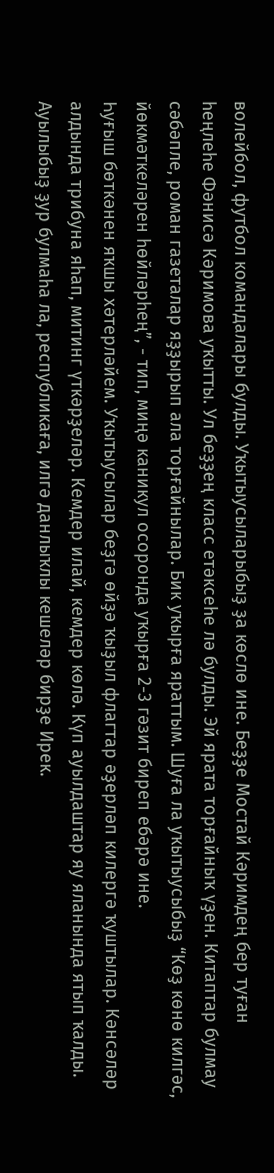волейбол, футбол командалары булды. Уҡытыусыларыбыҙ ҙа көслө ине. Беҙҙе Мостай Кәримдең бер туған
һеңлеһе Фәнисә Кәримова уҡытты. Ул беҙҙең класс етәксеһе лә булды. Эй ярата торғайныҡ үҙен. Китаптар булмау сәбәпле, роман газеталар яҙҙырып ала торғайнылар. Бик уҡырға яраттым. Шуға ла уҡытыусыбыҙ “Көҙ көнө килгәс, йөкмәткеләрен һөйләрһең”, - тип, миңә каникул осоронда уҡырға 2-3 гәзит биреп ебәрә ине.
Һуғыш бөткәнен яҡшы хәтерләйем. Уҡытыусылар беҙгә өйҙә ҡыҙыл флагтар әҙерләп килергә ҡуштылар. Кәнсәләр алдында трибуна яһап, митинг үткәрҙеләр. Кемдер илай, кемдер көлә. Күп ауылдаштар яу яланында ятып ҡалды. Ауылыбыҙ ҙур булмаһа ла, республикаға, илгә данлыҡлы кешеләр бирҙе Ирек.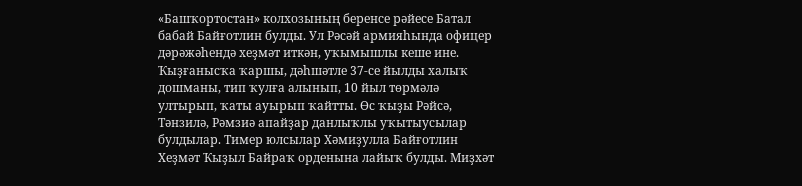«Башҡортостан» колхозының беренсе рәйесе Батал бабай Байғотлин булды. Ул Рәсәй армияһында офицер дәрәжәһендә хеҙмәт иткән, уҡымышлы кеше ине. Ҡыҙғанысҡа ҡаршы, дәһшәтле 37-се йылды халыҡ дошманы, тип ҡулға алынып, 10 йыл төрмәлә ултырып, ҡаты ауырып ҡайтты. Өс ҡыҙы Рәйсә, Тәнзилә, Рәмзиә апайҙар данлыҡлы уҡытыусылар булдылар. Тимер юлсылар Хәмиҙулла Байғотлин Хеҙмәт Ҡыҙыл Байраҡ орденына лайыҡ булды. Миҙхәт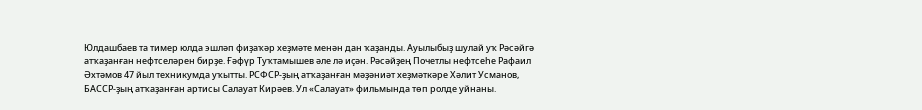Юлдашбаев та тимер юлда эшләп фиҙаҡәр хеҙмәте менән дан ҡаҙанды. Ауылыбыҙ шулай уҡ Рәсәйгә атҡаҙанған нефтселәрен бирҙе. Ғәфүр Туҡтамышев әле лә иҫән. Рәсәйҙең Почетлы нефтсеһе Рафаил Әхтәмов 47 йыл техникумда уҡытты. РСФСР-ҙың атҡаҙанған мәҙәниәт хеҙмәткәре Хәлит Усманов, БАССР-ҙың атҡаҙанған артисы Салауат Кирәев. Ул «Салауат» фильмында төп ролде уйнаны.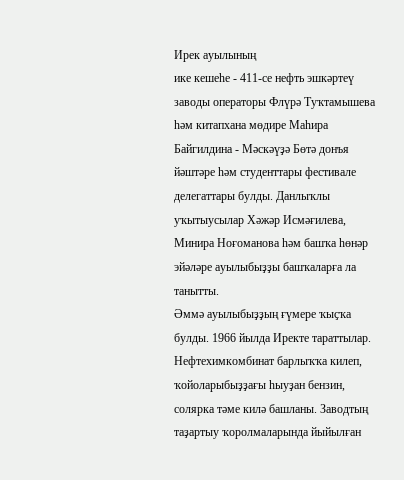Ирек ауылының
ике кешеһе - 411-се нефть эшкәртеү заводы операторы Флүрә Туҡтамышева һәм китапхана мөдире Маһира Байгилдина - Мәскәүҙә Бөтә донъя йәштәре һәм студенттары фестивале делегаттары булды. Данлыҡлы уҡытыусылар Хәжәр Исмәғилева, Минира Ноғоманова һәм башҡа һөнәр эйәләре ауылыбыҙҙы башҡаларға ла танытты.
Әммә ауылыбыҙҙың ғүмере ҡыҫҡа булды. 1966 йылда Иректе тараттылар. Нефтехимкомбинат барлыҡҡа килеп, ҡойоларыбыҙҙағы һыуҙан бензин, солярка тәме килә башланы. Заводтың таҙартыу ҡоролмаларында йыйылған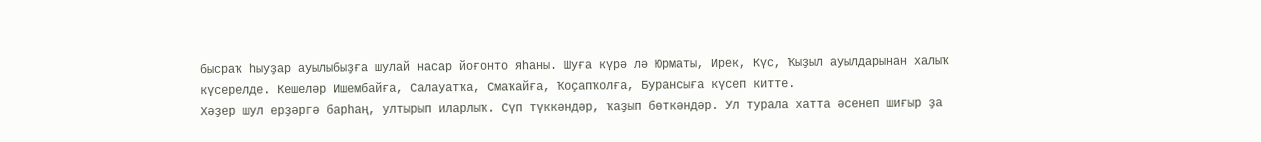бысраҡ һыуҙар ауылыбыҙға шулай насар йоғонто яһаны. Шуға күрә лә Юрматы, Ирек, Күс, Ҡыҙыл ауылдарынан халыҡ күсерелде. Кешеләр Ишембайға, Салауатҡа, Смаҡайға, Ҡоҫапҡолға, Бурансыға күсеп китте.
Хәҙер шул ерҙәргә барһаң, ултырып иларлыҡ. Сүп түккәндәр, ҡаҙып бөткәндәр. Ул турала хатта әсенеп шиғыр ҙа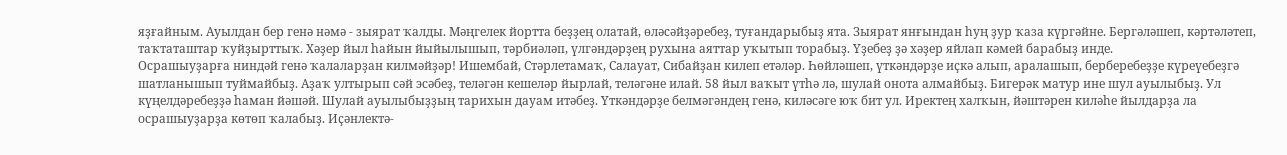яҙғайным. Ауылдан бер генә нәмә - зыярат ҡалды. Мәңгелек йортта беҙҙең олатай, өләсәйҙәребеҙ, туғандарыбыҙ ята. Зыярат янғындан һуң ҙур ҡаза күргәйне. Бергәләшеп, кәртәләтеп, таҡтаташтар ҡуйҙырттыҡ. Хәҙер йыл һайын йыйылышып, тәрбиәләп, үлгәндәрҙең рухына аяттар уҡытып торабыҙ. Үҙебеҙ ҙә хәҙер яйлап кәмей барабыҙ инде.
Осрашыуҙарға ниндәй генә ҡалаларҙан килмәйҙәр! Ишембай, Стәрлетамаҡ, Салауат, Сибайҙан килеп етәләр. Һөйләшеп, үткәндәрҙе иҫкә алып, аралашып, берберебеҙҙе күреүебеҙгә шатланышып туймайбыҙ. Аҙаҡ ултырып сәй эсәбеҙ, теләгән кешеләр йырлай, теләгәне илай. 58 йыл ваҡыт үтһә лә, шулай онота алмайбыҙ. Бигерәк матур ине шул ауылыбыҙ. Ул күңелдәребеҙҙә һаман йәшәй. Шулай ауылыбыҙҙың тарихын дауам итәбеҙ. Үткәндәрҙе белмәгәндең генә, киләсәге юҡ бит ул. Иректең халҡын, йәштәрен киләһе йылдарҙа ла осрашыуҙарҙа көтөп ҡалабыҙ. Иҫәнлектә-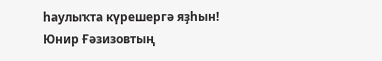һаулыҡта күрешергә яҙһын!
Юнир Ғәзизовтың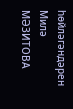һөйләгәндәрен Милә МӘЗИТОВА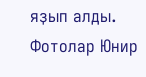яҙып алды.
Фотолар Юнир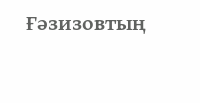Ғәзизовтың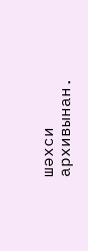шәхси архивынан.